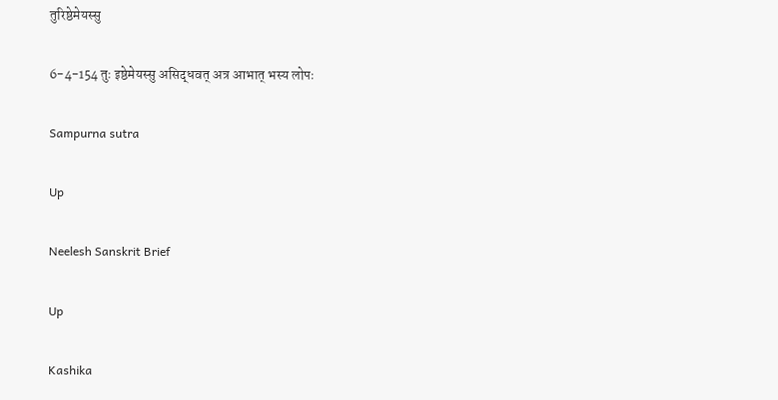तुरिष्ठेमेयस्सु

6-4-154 तुः इष्ठेमेयस्सु असिद्धवत् अत्र आभात् भस्य लोपः

Sampurna sutra

Up

Neelesh Sanskrit Brief

Up

Kashika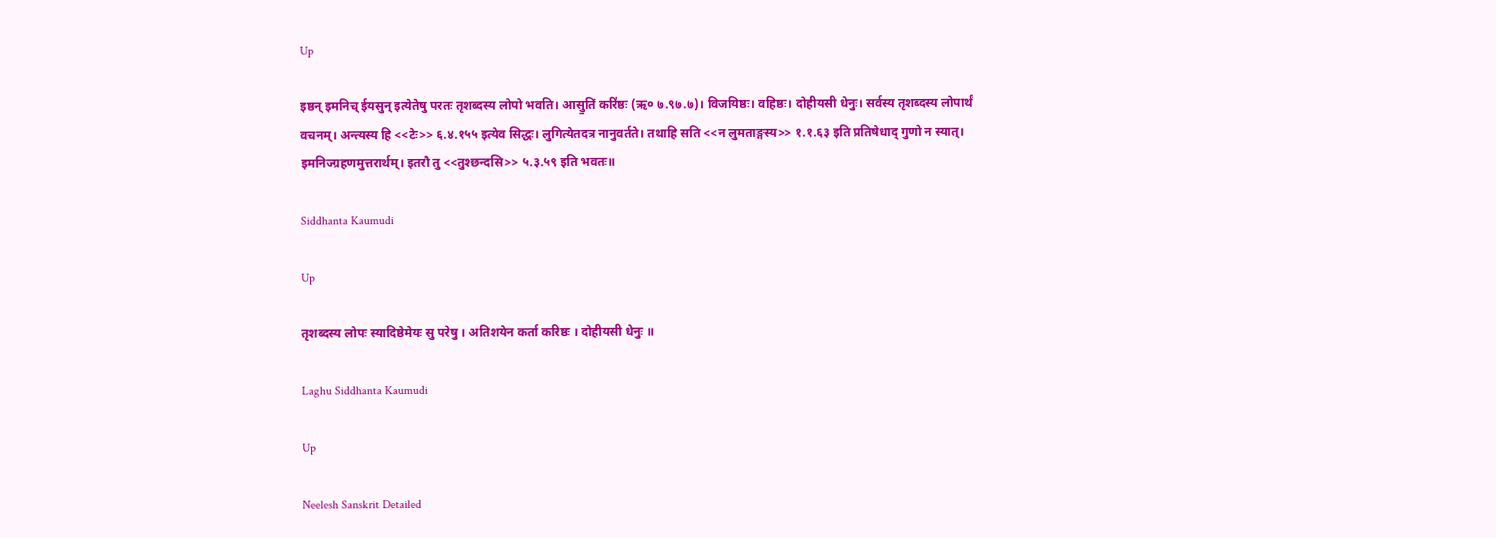Up

इष्ठन् इमनिच् ईयसुन् इत्येतेषु परतः तृशब्दस्य लोपो भवति। आसु॒तिं करि॑ष्ठः (ऋ० ७.९७.७)। विजयिष्ठः। वहिष्ठः। दोहीयसी धेनुः। सर्वस्य तृशब्दस्य लोपार्थं वचनम्। अन्त्यस्य हि <<टेः>> ६.४.१५५ इत्येव सिद्धः। लुगित्येतदत्र नानुवर्तते। तथाहि सति <<न लुमताङ्गस्य>> १.१.६३ इति प्रतिषेधाद् गुणो न स्यात्। इमनिज्ग्रहणमुत्तरार्थम्। इतरौ तु <<तुश्छन्दसि>> ५.३.५९ इति भवतः॥

Siddhanta Kaumudi

Up

तृशब्दस्य लोपः स्यादिष्ठेमेयः सु परेषु । अतिशयेन कर्ता करिष्ठः । दोहीयसी धेनुः ॥

Laghu Siddhanta Kaumudi

Up

Neelesh Sanskrit Detailed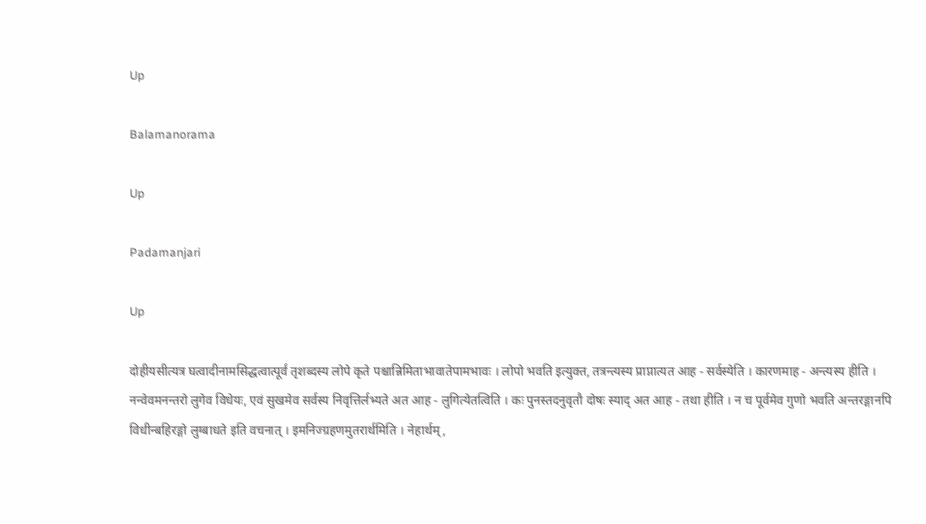Up

Balamanorama

Up

Padamanjari

Up

दोहीयसीत्यत्र घत्वादीनामसिद्धत्वात्पूर्वं तृशब्दस्य लोपे कृते पश्चान्निमिताभावातेपामभावः । लोपो भवति इत्युक्त, तत्रन्त्यस्य प्राप्नात्यत आह - सर्वस्येति । कारणमाह - अन्त्यस्य हीति । नन्वेवमनन्तरो लुगेव विधेयः, एवं सुखमेव सर्वस्य निवृत्तिर्लभ्यते अत आह - लुगित्येतत्विति । कः पुनस्तदनुवृतौ दोषः स्याद् अत आह - तथा हीति । न च पूर्वमेव गुणो भवति अन्तरङ्गानपि विधीन्बहिरङ्गो लुग्बाधते इति वचनात् । इमनिज्ग्रहणमुतरार्थमिति । नेहार्थम्,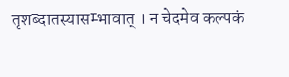तृशब्दातस्यासम्भावात् । न चेदमेव कल्पकं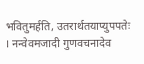भवितुमर्हति, उतरार्थतयाप्युपपतेः । नन्वेवमजादी गुणवचनादेव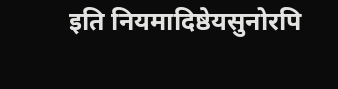इति नियमादिष्ठेयसुनोरपि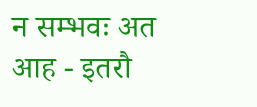न सम्भवः अत आह - इतरौ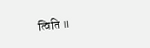त्विति ॥